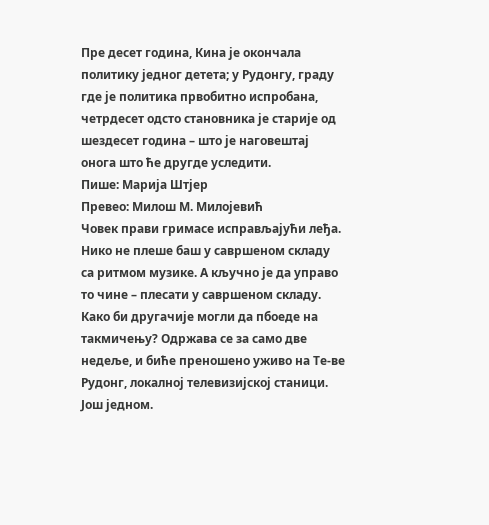Пре десет година, Кина је окончала политику једног детета; у Рудонгу, граду где је политика првобитно испробана, четрдесет одсто становника је старије од шездесет година – што је наговештај онога што ће другде уследити.
Пише: Марија Штјер
Превео: Милош М. Милојевић
Човек прави гримасе исправљајући леђа. Нико не плеше баш у савршеном складу са ритмом музике. А кључно је да управо то чине – плесати у савршеном складу. Како би другачије могли да пбоеде на такмичењу? Одржава се за само две недеље, и биће преношено уживо на Те-ве Рудонг, локалној телевизијској станици.
Још једном.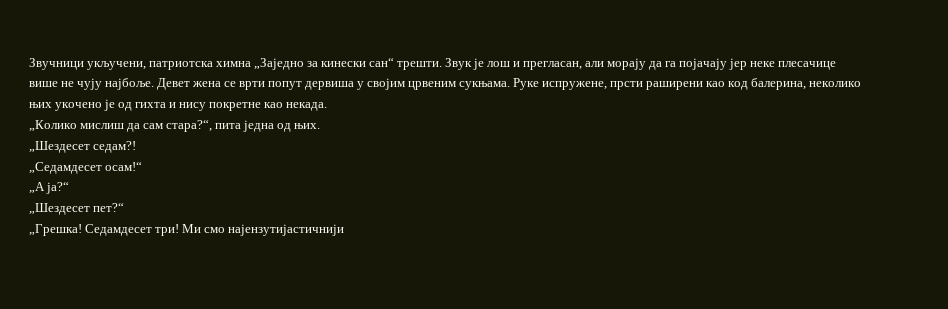Звучници укључени, патриотска химна „Заједно за кинески сан“ трешти. Звук је лош и прегласан, али морају да га појачају јер неке плесачице више не чују најбоље. Девет жена се врти попут дервиша у својим црвеним сукњама. Руке испружене, прсти раширени као код балерина, неколико њих укочено је од гихта и нису покретне као некада.
„Колико мислиш да сам стара?“, пита једна од њих.
„Шездесет седам?!
„Седамдесет осам!“
„А ја?“
„Шездесет пет?“
„Грешка! Седамдесет три! Ми смо најензутијастичнији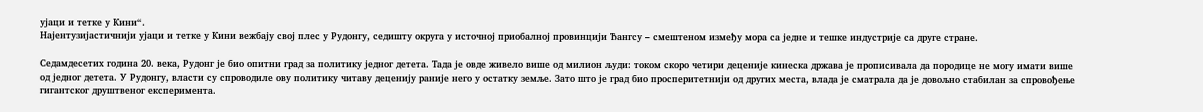ујаци и тетке у Кини“.
Најентузијастичнији ујаци и тетке у Кини вежбају свој плес у Рудонгу, седишту округа у источној приобалној провинцији Ђангсу – смештеном између мора са једне и тешке индустрије са друге стране.

Седамдесетих година 20. века, Рудонг је био опитни град за политику једног детета. Тада је овде живело више од милион људи: током скоро четири деценије кинеска држава је прописивала да породице не могу имати више од једног детета. У Рудонгу, власти су спроводиле ову политику читаву деценију раније него у остатку земље. Зато што је град био просперитетнији од других места, влада је сматрала да је довољно стабилан за спровођење гигантског друштвеног експеримента.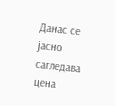Данас се јасно сагледава цена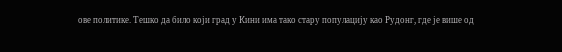ове политике. Тешко да било који град у Кини има тако стару популацију као Рудонг, где је више од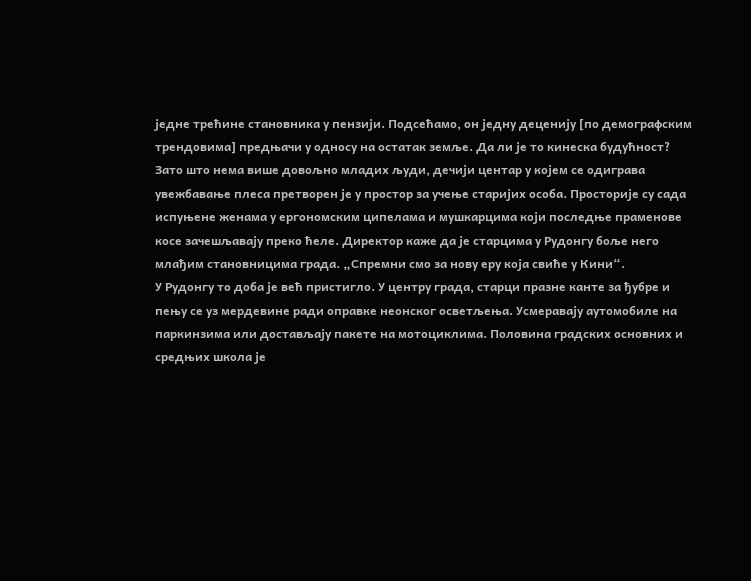једне трећине становника у пензији. Подсећамо, он једну деценију [по демографским трендовима] предњачи у односу на остатак земље. Да ли је то кинеска будућност?
Зато што нема више довољно младих људи, дечији центар у којем се одиграва увежбавање плеса претворен је у простор за учење старијих особа. Просторије су сада испуњене женама у ергономским ципелама и мушкарцима који последње праменове косе зачешљавају преко ћеле. Директор каже да је старцима у Рудонгу боље него млађим становницима града. „Спремни смо за нову еру која свиће у Кини“.
У Рудонгу то доба је већ пристигло. У центру града, старци празне канте за ђубре и пењу се уз мердевине ради оправке неонског осветљења. Усмеравају аутомобиле на паркинзима или достављају пакете на мотоциклима. Половина градских основних и средњих школа је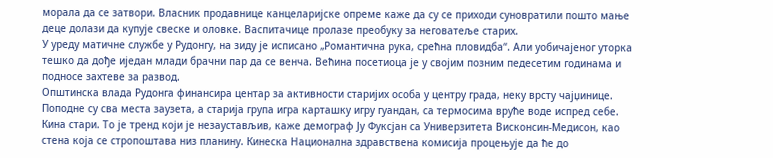морала да се затвори. Власник продавнице канцеларијске опреме каже да су се приходи суновратили пошто мање деце долази да купује свеске и оловке. Васпитачице пролазе преобуку за неговатеље старих.
У уреду матичне службе у Рудонгу, на зиду је исписано „Романтична рука, срећна пловидба“. Али уобичајеног уторка тешко да дође иједан млади брачни пар да се венча. Већина посетиоца је у својим позним педесетим годинама и подносе захтеве за развод.
Општинска влада Рудонга финансира центар за активности старијих особа у центру града, неку врсту чајџинице. Поподне су сва места заузета, а старија група игра карташку игру гуандан, са термосима вруће воде испред себе.
Кина стари. То је тренд који је незаустављив, каже демограф Ју Фуксјан са Универзитета Висконсин-Медисон, као стена која се стропоштава низ планину. Кинеска Национална здравствена комисија процењује да ће до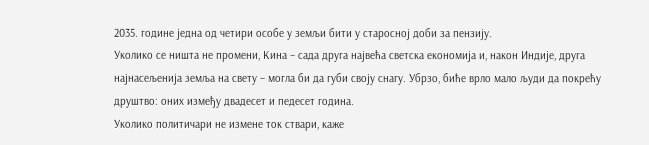2035. године једна од четири особе у земљи бити у старосној доби за пензију.
Уколико се ништа не промени, Кина – сада друга највећа светска економија и, након Индије, друга најнасељенија земља на свету – могла би да губи своју снагу. Убрзо, биће врло мало људи да покрећу друштво: оних између двадесет и педесет година.
Уколико политичари не измене ток ствари, каже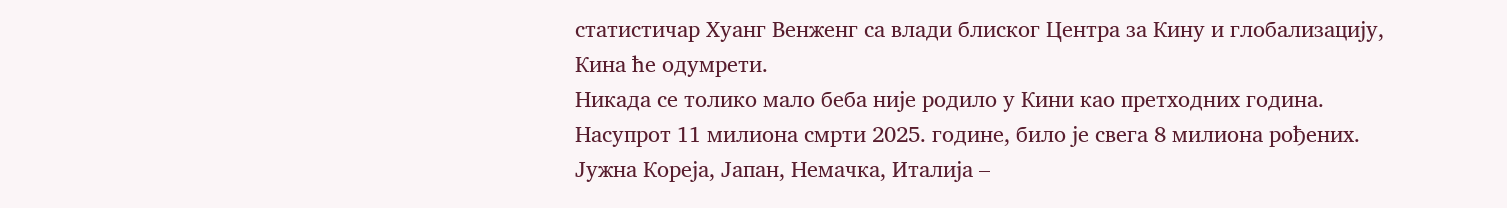статистичар Хуанг Венженг са влади блиског Центра за Кину и глобализацију, Кина ће одумрети.
Никада се толико мало беба није родило у Кини као претходних година. Насупрот 11 милиона смрти 2025. године, било је свега 8 милиона рођених.
Јужна Кореја, Јапан, Немачка, Италија –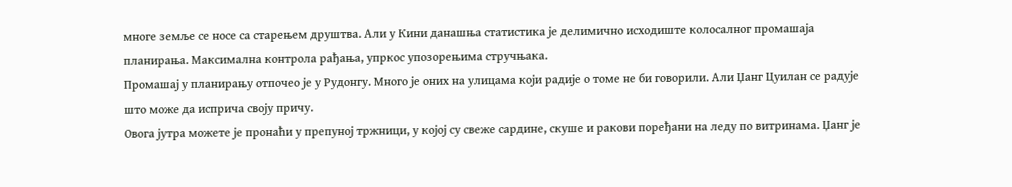многе земље се носе са старењем друштва. Али у Кини данашња статистика је делимично исходиште колосалног промашаја планирања. Максимална контрола рађања, упркос упозорењима стручњака.
Промашај у планирању отпочео је у Рудонгу. Много је оних на улицама који радије о томе не би говорили. Али Џанг Цуилан се радује што може да исприча своју причу.
Овога јутра можете је пронаћи у препуној тржници, у којој су свеже сардине, скуше и ракови поређани на леду по витринама. Џанг је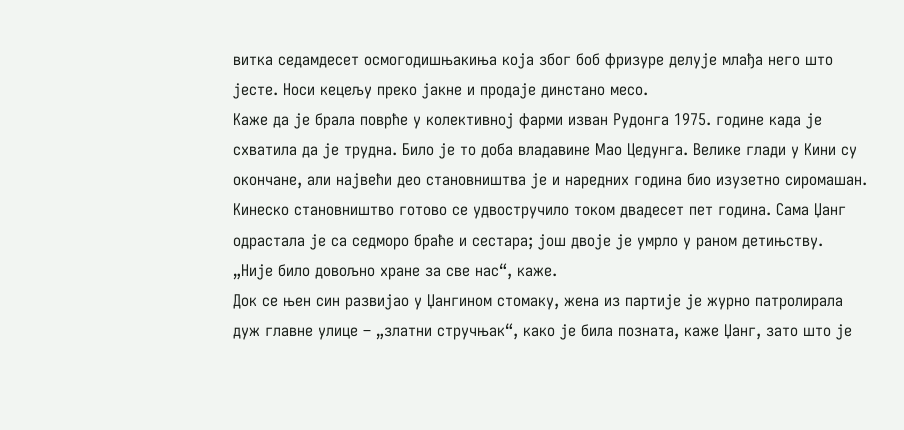витка седамдесет осмогодишњакиња која због боб фризуре делује млађа него што јесте. Носи кецељу преко јакне и продаје динстано месо.
Каже да је брала поврће у колективној фарми изван Рудонга 1975. године када је схватила да је трудна. Било је то доба владавине Мао Цедунга. Велике глади у Кини су окончане, али највећи део становништва је и наредних година био изузетно сиромашан.
Кинеско становништво готово се удвостручило током двадесет пет година. Сама Џанг одрастала је са седморо браће и сестара; још двоје је умрло у раном детињству. „Није било довољно хране за све нас“, каже.
Док се њен син развијао у Џангином стомаку, жена из партије је журно патролирала дуж главне улице – „златни стручњак“, како је била позната, каже Џанг, зато што је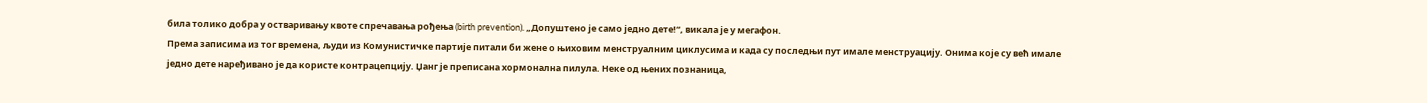била толико добра у остваривању квоте спречавања рођења (birth prevention). „Допуштено је само једно дете!“, викала је у мегафон.
Према записима из тог времена, људи из Комунистичке партије питали би жене о њиховим менструалним циклусима и када су последњи пут имале менструацију. Онима које су већ имале једно дете наређивано је да користе контрацепцију. Џанг је преписана хормонална пилула. Неке од њених познаница,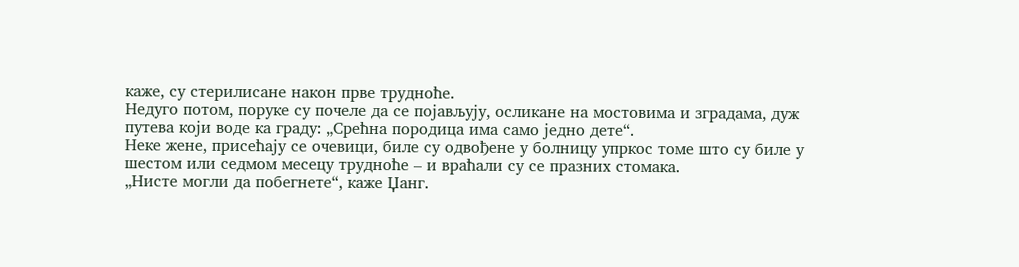каже, су стерилисане након прве трудноће.
Недуго потом, поруке су почеле да се појављују, осликане на мостовима и зградама, дуж путева који воде ка граду: „Срећна породица има само једно дете“.
Неке жене, присећају се очевици, биле су одвођене у болницу упркос томе што су биле у шестом или седмом месецу трудноће – и враћали су се празних стомака.
„Нисте могли да побегнете“, каже Џанг.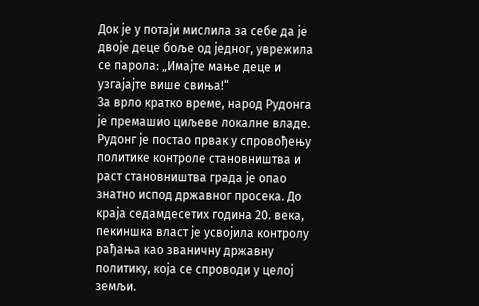Док је у потаји мислила за себе да је двоје деце боље од једног, уврежила се парола: „Имајте мање деце и узгајајте више свиња!“
За врло кратко време, народ Рудонга је премашио циљеве локалне владе. Рудонг је постао првак у спровођењу политике контроле становништва и раст становништва града је опао знатно испод државног просека. До краја седамдесетих година 20. века, пекиншка власт је усвојила контролу рађања као званичну државну политику, која се спроводи у целој земљи.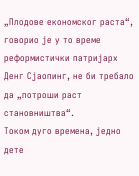„Плодове економског раста“, говорио је у то време реформистички патријарх Денг Сјаопинг, не би требало да „потроши раст становништва“.
Током дуго времена, једно дете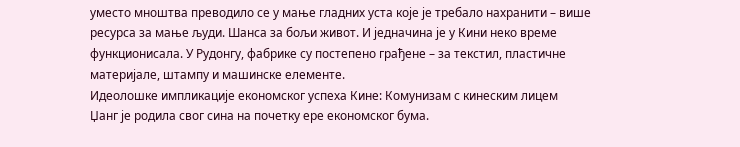уместо мноштва преводило се у мање гладних уста које је требало нахранити – више ресурса за мање људи. Шанса за бољи живот. И једначина је у Кини неко време функционисала. У Рудонгу, фабрике су постепено грађене – за текстил, пластичне материјале, штампу и машинске елементе.
Идеолошке импликације економског успеха Кине: Комунизам с кинеским лицем
Џанг је родила свог сина на почетку ере економског бума.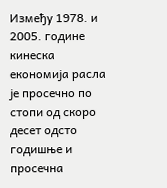Између 1978. и 2005. године кинеска економија расла је просечно по стопи од скоро десет одсто годишње и просечна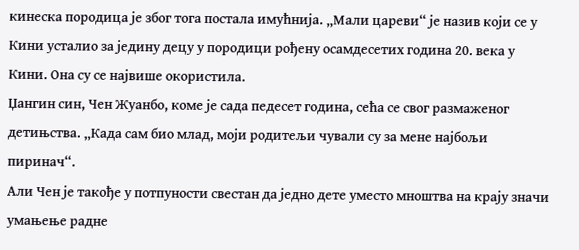кинеска породица је због тога постала имућнија. „Мали цареви“ је назив који се у Кини усталио за једину децу у породици рођену осамдесетих година 20. века у Кини. Она су се највише окористила.
Џангин син, Чен Жуанбо, коме је сада педесет година, сећа се свог размаженог детињства. „Када сам био млад, моји родитељи чували су за мене најбољи пиринач“.
Али Чен је такође у потпуности свестан да једно дете уместо мноштва на крају значи умањење радне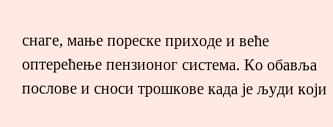снаге, мање пореске приходе и веће оптерећење пензионог система. Ко обавља послове и сноси трошкове када је људи који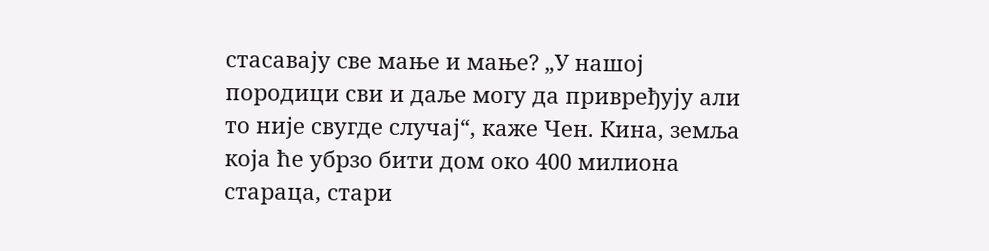стасавају све мање и мање? „У нашој породици сви и даље могу да привређују али то није свугде случај“, каже Чен. Кина, земља која ће убрзо бити дом око 400 милиона стараца, стари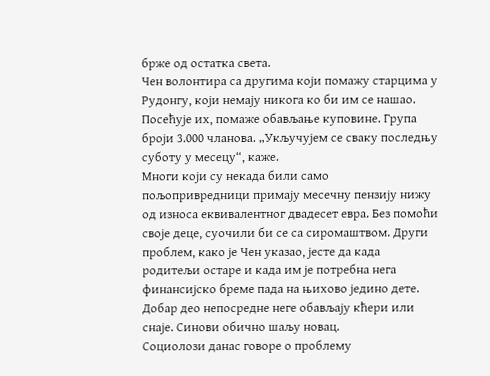брже од остатка света.
Чен волонтира са другима који помажу старцима у Рудонгу, који немају никога ко би им се нашао. Посећује их, помаже обављање куповине. Група броји 3.000 чланова. „Укључујем се сваку последњу суботу у месецу“, каже.
Многи који су некада били само пољопривредници примају месечну пензију нижу од износа еквивалентног двадесет евра. Без помоћи своје деце, суочили би се са сиромаштвом. Други проблем, како је Чен указао, јесте да када родитељи остаре и када им је потребна нега финансијско бреме пада на њихово једино дете. Добар део непосредне неге обављају кћери или снаје. Синови обично шаљу новац.
Социолози данас говоре о проблему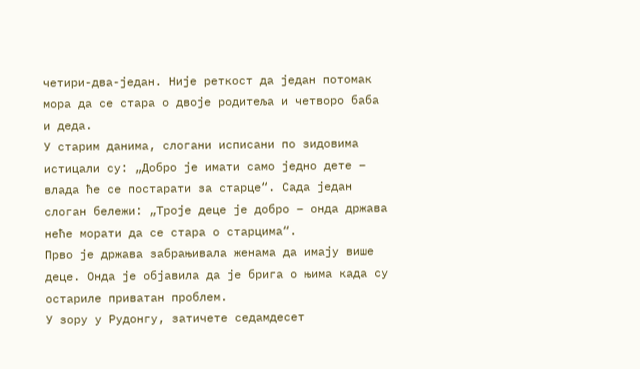четири-два-један. Није реткост да један потомак мора да се стара о двоје родитеља и четворо баба и деда.
У старим данима, слогани исписани по зидовима истицали су: „Добро је имати само једно дете – влада ће се постарати за старце“. Сада један слоган бележи: „Троје деце је добро – онда држава неће морати да се стара о старцима“.
Прво је држава забрањивала женама да имају више деце. Онда је објавила да је брига о њима када су остариле приватан проблем.
У зору у Рудонгу, затичете седамдесет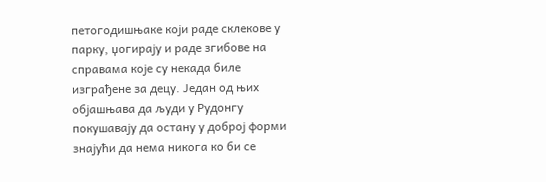петогодишњаке који раде склекове у парку, џогирају и раде згибове на справама које су некада биле изграђене за децу. Један од њих објашњава да људи у Рудонгу покушавају да остану у доброј форми знајући да нема никога ко би се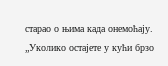старао о њима када онемоћају. „Уколико остајете у кући брзо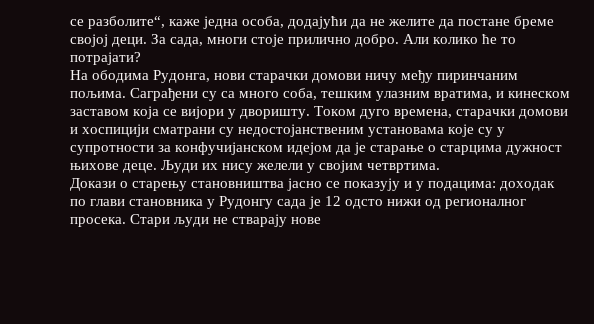се разболите“, каже једна особа, додајући да не желите да постане бреме својој деци. За сада, многи стоје прилично добро. Али колико ће то потрајати?
На ободима Рудонга, нови старачки домови ничу међу пиринчаним пољима. Саграђени су са много соба, тешким улазним вратима, и кинеском заставом која се вијори у дворишту. Током дуго времена, старачки домови и хоспицији сматрани су недостојанственим установама које су у супротности за конфучијанском идејом да је старање о старцима дужност њихове деце. Људи их нису желели у својим четвртима.
Докази о старењу становништва јасно се показују и у подацима: доходак по глави становника у Рудонгу сада је 12 одсто нижи од регионалног просека. Стари људи не стварају нове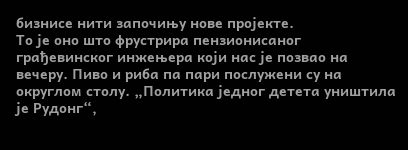бизнисе нити започињу нове пројекте.
То је оно што фрустрира пензионисаног грађевинског инжењера који нас је позвао на вечеру. Пиво и риба па пари послужени су на округлом столу. „Политика једног детета уништила је Рудонг“,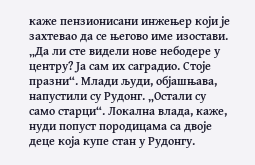каже пензионисани инжењер који је захтевао да се његово име изостави. „Да ли сте видели нове небодере у центру? Ја сам их саградио. Стоје празни“. Млади људи, објашњава, напустили су Рудонг. „Остали су само старци“. Локална влада, каже, нуди попуст породицама са двоје деце која купе стан у Рудонгу.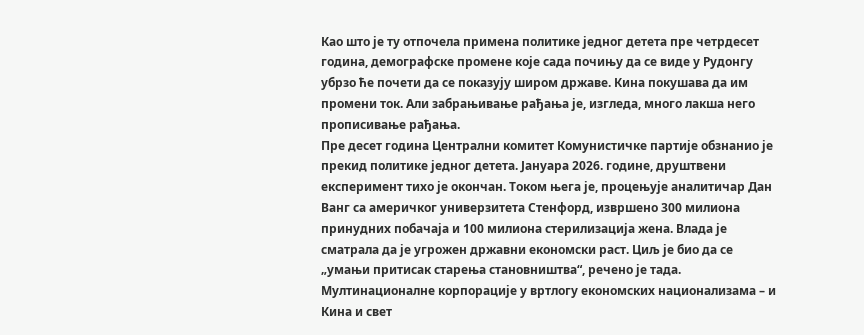Као што је ту отпочела примена политике једног детета пре четрдесет година, демографске промене које сада почињу да се виде у Рудонгу убрзо ће почети да се показују широм државе. Кина покушава да им промени ток. Али забрањивање рађања је, изгледа, много лакша него прописивање рађања.
Пре десет година Централни комитет Комунистичке партије обзнанио је прекид политике једног детета. Јануара 2026. године, друштвени експеримент тихо је окончан. Током њега је, процењује аналитичар Дан Ванг са америчког универзитета Стенфорд, извршено 300 милиона принудних побачаја и 100 милиона стерилизација жена. Влада је сматрала да је угрожен државни економски раст. Циљ је био да се „умањи притисак старења становништва“, речено је тада.
Мултинационалне корпорације у вртлогу економских национализама – и Кина и свет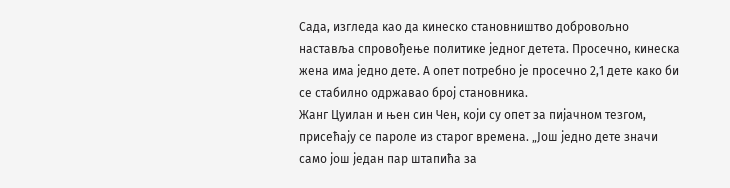Сада, изгледа као да кинеско становништво добровољно наставља спровођење политике једног детета. Просечно, кинеска жена има једно дете. А опет потребно је просечно 2,1 дете како би се стабилно одржавао број становника.
Жанг Цуилан и њен син Чен, који су опет за пијачном тезгом, присећају се пароле из старог времена. „Још једно дете значи само још један пар штапића за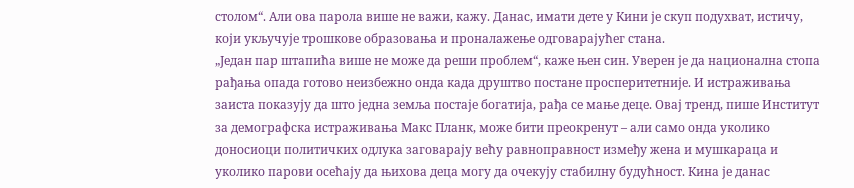столом“. Али ова парола више не важи, кажу. Данас, имати дете у Кини је скуп подухват, истичу, који укључује трошкове образовања и проналажење одговарајућег стана.
„Један пар штапића више не може да реши проблем“, каже њен син. Уверен је да национална стопа рађања опада готово неизбежно онда када друштво постане просперитетније. И истраживања заиста показују да што једна земља постаје богатија, рађа се мање деце. Овај тренд, пише Институт за демографска истраживања Макс Планк, може бити преокренут – али само онда уколико доносиоци политичких одлука заговарају већу равноправност између жена и мушкараца и уколико парови осећају да њихова деца могу да очекују стабилну будућност. Кина је данас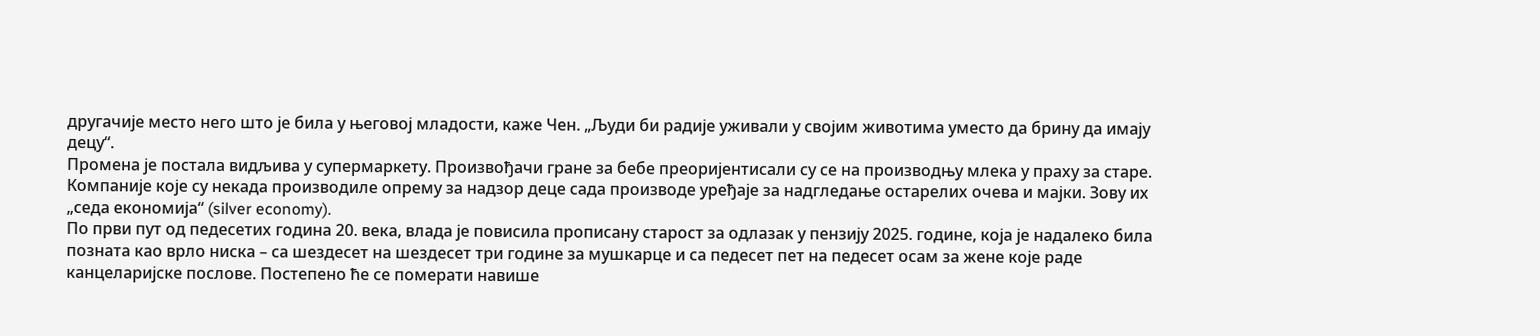другачије место него што је била у његовој младости, каже Чен. „Људи би радије уживали у својим животима уместо да брину да имају децу“.
Промена је постала видљива у супермаркету. Произвођачи гране за бебе преоријентисали су се на производњу млека у праху за старе. Компаније које су некада производиле опрему за надзор деце сада производе уређаје за надгледање остарелих очева и мајки. Зову их „седа економија“ (silver economy).
По први пут од педесетих година 20. века, влада је повисила прописану старост за одлазак у пензију 2025. године, која је надалеко била позната као врло ниска – са шездесет на шездесет три године за мушкарце и са педесет пет на педесет осам за жене које раде канцеларијске послове. Постепено ће се померати навише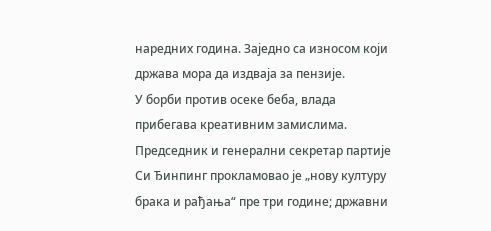наредних година. Заједно са износом који држава мора да издваја за пензије.
У борби против осеке беба, влада прибегава креативним замислима. Председник и генерални секретар партије Си Ђинпинг прокламовао је „нову културу брака и рађања“ пре три године; државни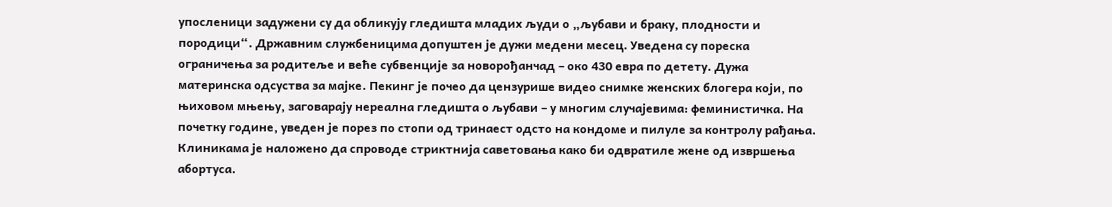упосленици задужени су да обликују гледишта младих људи о „љубави и браку, плодности и породици“. Државним службеницима допуштен је дужи медени месец. Уведена су пореска ограничења за родитеље и веће субвенције за новорођанчад – око 430 евра по детету. Дужа материнска одсуства за мајке. Пекинг је почео да цензурише видео снимке женских блогера који, по њиховом мњењу, заговарају нереална гледишта о љубави – у многим случајевима: феминистичка. На почетку године, уведен је порез по стопи од тринаест одсто на кондоме и пилуле за контролу рађања. Клиникама је наложено да спроводе стриктнија саветовања како би одвратиле жене од извршења абортуса.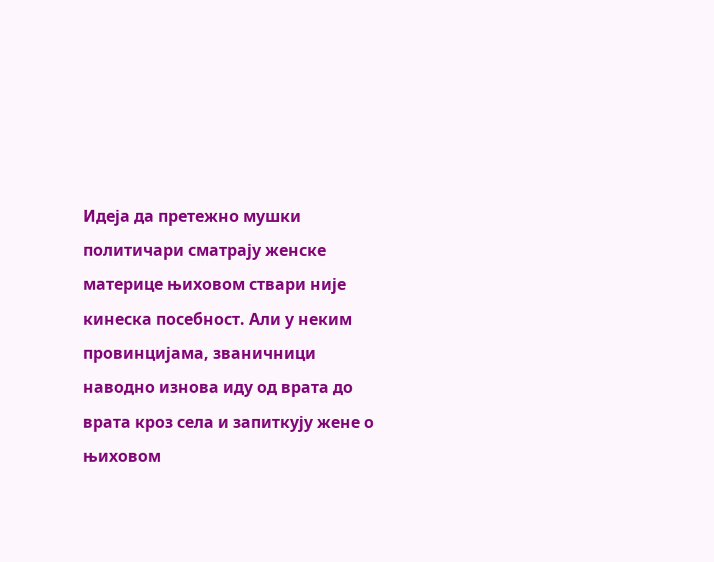Идеја да претежно мушки политичари сматрају женске материце њиховом ствари није кинеска посебност. Али у неким провинцијама, званичници наводно изнова иду од врата до врата кроз села и запиткују жене о њиховом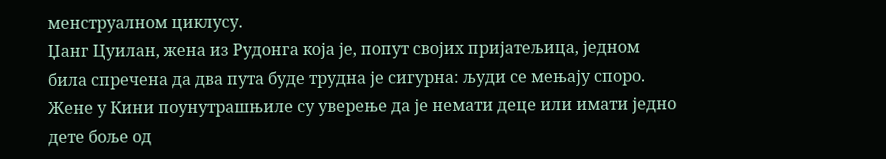менструалном циклусу.
Џанг Цуилан, жена из Рудонга која је, попут својих пријатељица, једном била спречена да два пута буде трудна је сигурна: људи се мењају споро. Жене у Кини поунутрашњиле су уверење да је немати деце или имати једно дете боље од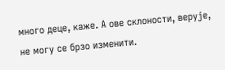много деце, каже. А ове склоности, верује, не могу се брзо изменити.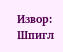Извор: Шпигл